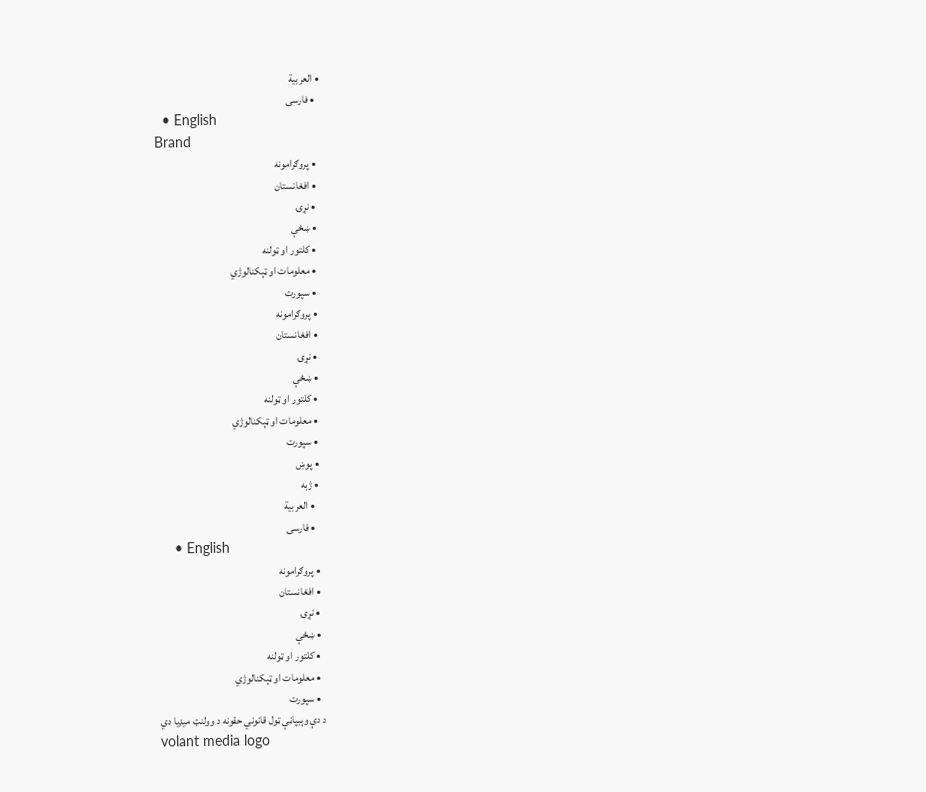• العربية
  • فارسی
  • English
Brand
  • پروګرامونه
  • افغانستان
  • نړۍ
  • ښځې
  • کلتور او ټولنه
  • معلومات او ټېکنالوژي
  • سپورت
  • پروګرامونه
  • افغانستان
  • نړۍ
  • ښځې
  • کلتور او ټولنه
  • معلومات او ټېکنالوژي
  • سپورت
  • پوښ
  • ژبه
    • العربية
    • فارسی
    • English
  • پروګرامونه
  • افغانستان
  • نړۍ
  • ښځې
  • کلتور او ټولنه
  • معلومات او ټېکنالوژي
  • سپورت
د دې وېبپاڼې ټول قانوني حقونه د وولنټ میډیا دي
volant media logo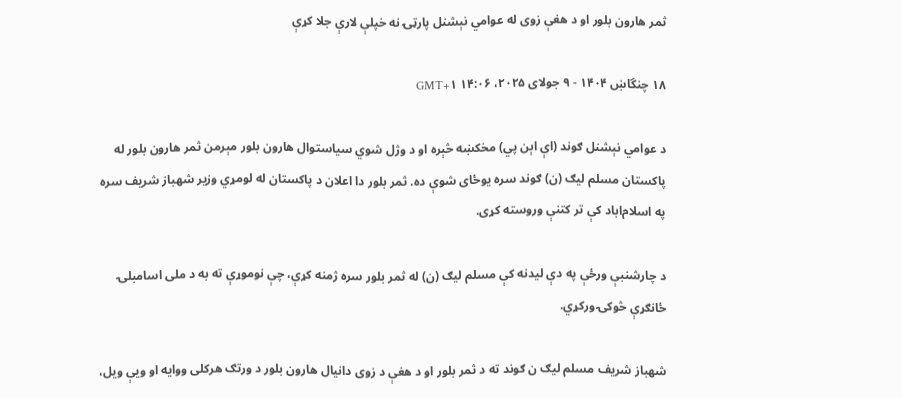ثمر هارون بلور او د هغې زوی له عوامي نېشنل پارټۍ نه خپلې لارې جلا کړې

۱۸ چنگاښ ۱۴۰۴ - ۹ جولای ۲۰۲۵، ۱۴:۰۶ GMT+۱

د عوامي نېشنل ګوند (اې اېن پي) مخکښه څېره او د وژل شوي سیاستوال هارون بلور مېرمن ثمر هارون بلور له پاکستان مسلم لیګ (ن) ګوند سره یوځای شوې ده. ثمر بلور دا اعلان د پاکستان له لومړي وزیر شهباز شریف سره په اسلام‌اباد کې تر کتنې وروسته کړی.

د چارشنبې ورځې په دې لیدنه کې مسلم لیګ (ن) له ثمر بلور سره ژمنه کړې، چې نوموړې ته به د ملی اسامبلۍ ځانګړې څوکۍ ورکړي.

شهباز شریف مسلم لیګ ن ګوند ته د ثمر بلور او د هغې د زوی دانیال هارون بلور د ورتګ هرکلی ووایه او ویې ویل،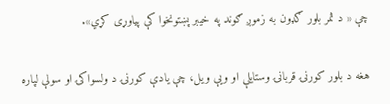چې « د ثمر بلور ګډون به زموږ ګوند په خیبر پښتونخوا کې پیاوړی کړي».

هغه د بلور کورنۍ قربانۍ وستایلې او ویې ویل، چې یادې کورنۍ د ولسواکۍ او سولې لپاره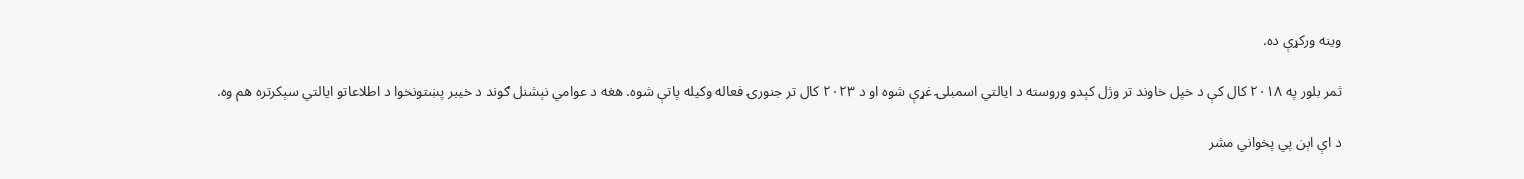وینه ورکړې ده.

ثمر بلور په ۲۰۱۸ کال کې د خپل خاوند تر وژل کېدو وروسته د ایالتي اسمبلۍ غړې شوه او د ۲۰۲۳ کال تر جنورۍ فعاله وکیله پاتې شوه. هغه د عوامي نېشنل ګوند د خیبر پښتونخوا د اطلاعاتو ایالتي سېکرتره هم وه.

د اې اېن پي پخواني مشر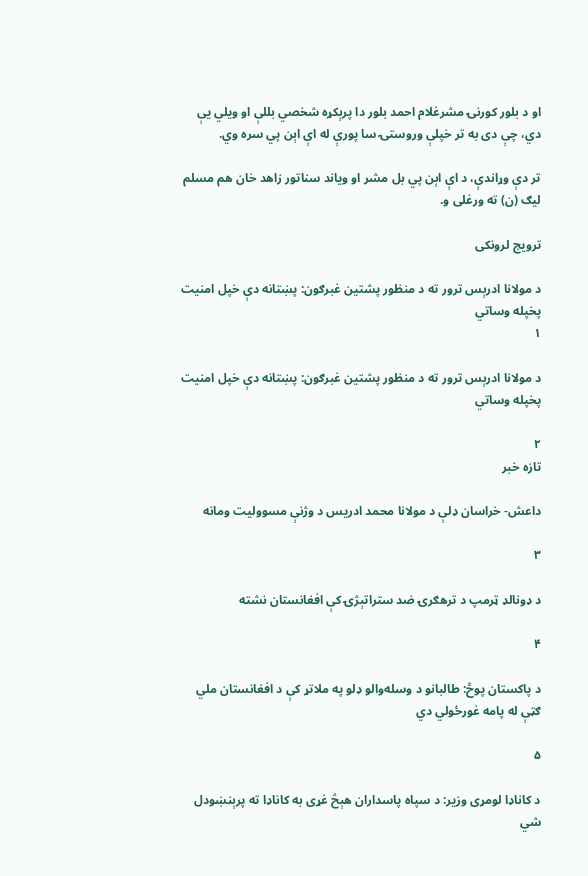او د بلور کورنۍ مشرغلام احمد بلور دا پرېکړه شخصي بللې او ویلي یې دي، چې دی به تر خپلې وروستۍ سا پورې له اې اېن پي سره وي.

تر دې وړاندې، د اې اېن پي بل مشر او ویاند سناتور زاهد خان هم مسلم لیګ (ن) ته ورغلی و.

ترویج لرونکی

د مولانا ادرېس ترور ته د منظور پشتین غبرګون: پښتانه دې خپل امنیت پخپله وساتي
۱

د مولانا ادرېس ترور ته د منظور پشتین غبرګون: پښتانه دې خپل امنیت پخپله وساتي

۲
تازه خبر

داعش- خراسان ډلې د مولانا محمد ادریس د وژنې مسوولیت ومانه

۳

د ډونالډ ټرمپ د ترهګرۍ ضد ستراتېژۍ کې افغانستان نشته

۴

د پاکستان پوځ: طالبانو د وسله‌والو ډلو په ملاتړ کې د افغانستان ملي ګټې له پامه غورځولي دي

۵

د کاناډا لومړی وزیر: د سپاه پاسداران هېڅ غړی به کاناډا ته پرېنښودل شي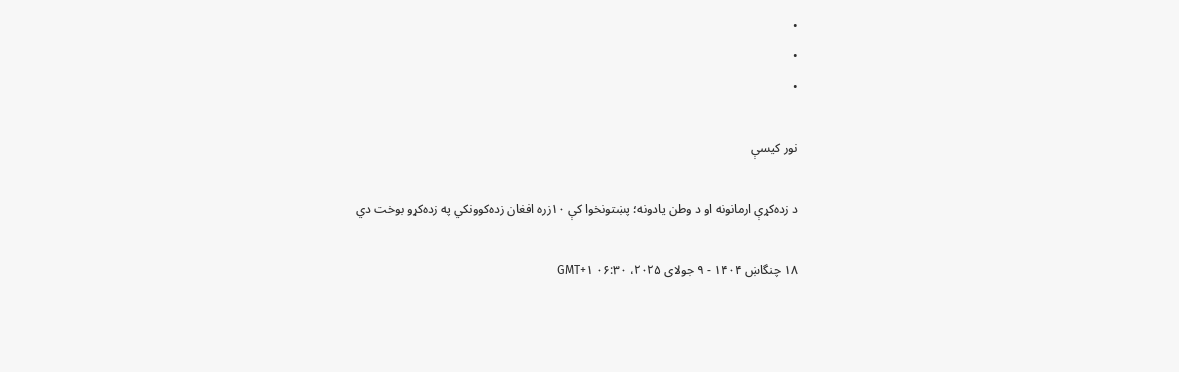•
•
•

نور کیسې

د زده‌کړې ارمانونه او د وطن یادونه؛ پښتونخوا کې ۱۰زره افغان زده‌کوونکي په زده‌کړو بوخت دي

۱۸ چنگاښ ۱۴۰۴ - ۹ جولای ۲۰۲۵، ۰۶:۳۰ GMT+۱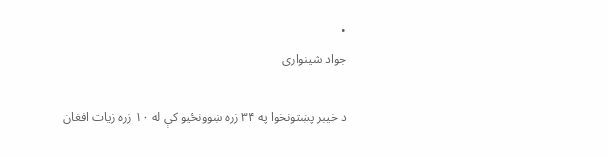•
جواد شينواری

د خیبر پښتونخوا په ۳۴ زره ښوونځیو کې له ۱۰ زره زیات افغان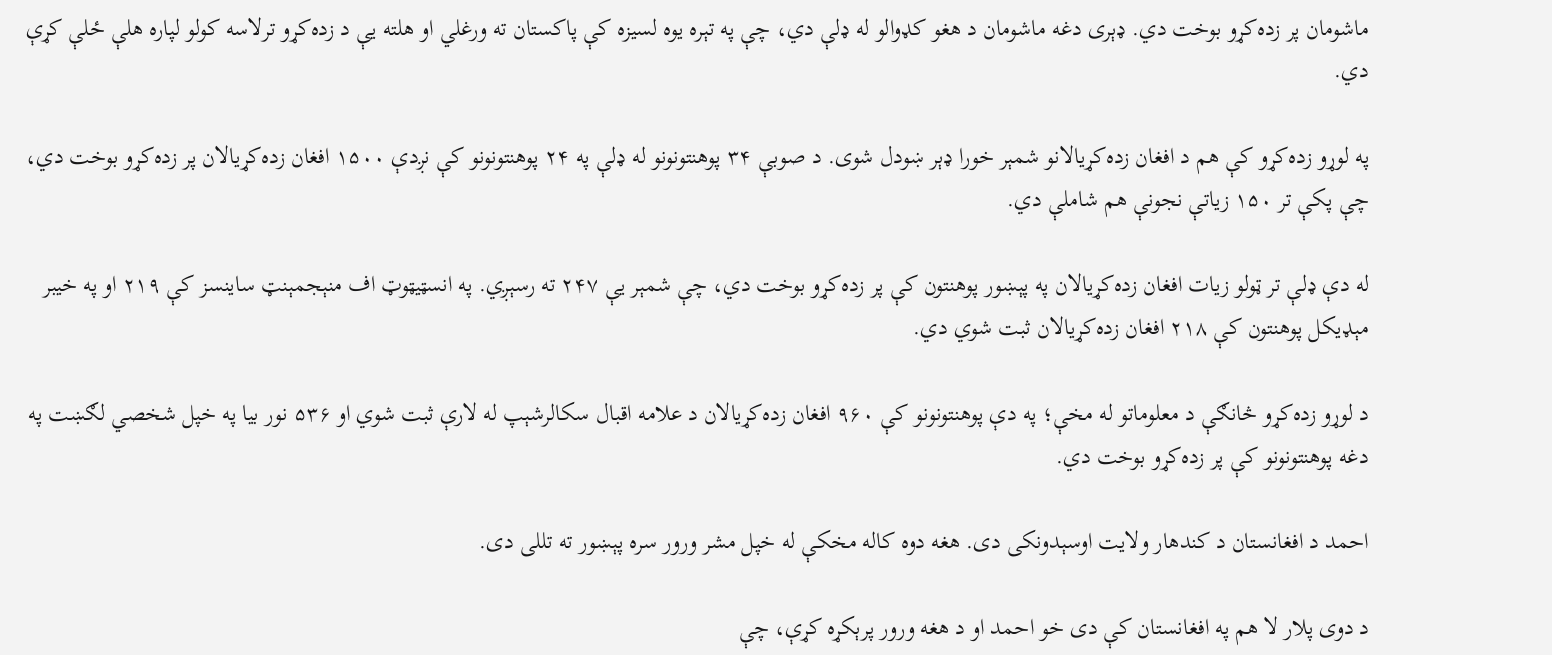ماشومان پر زده‌کړو بوخت دي. ډېری دغه ماشومان د هغو کډوالو له ډلې دي، چې په تېره یوه لسیزه کې پاکستان ته ورغلي او هلته یې د زده‌کړو ترلاسه کولو لپاره هلې ځلې کړې دي.

په لوړو زده‌کړو کې هم د افغان زده‌کړیالانو شمېر خورا ډېر ښودل شوی. د صوبې ۳۴ پوهنتونونو له ډلې په ۲۴ پوهنتونونو کې نږدې ۱۵۰۰ افغان زده‌کړیالان پر زده‌کړو بوخت دي، چې پکې تر ۱۵۰ زیاتې نجونې هم شاملې دي.

له دې ډلې تر ټولو زیات افغان زده‌کړیالان په پېښور پوهنتون کې پر زده‌کړو بوخت دي، چې شمېر یې ۲۴۷ ته رسېږي. په انسټیټوټ اف منېجمېنټ ساینسز کې ۲۱۹ او په خیبر مېډیکل پوهنتون کې ۲۱۸ افغان زده‌کړیالان ثبت شوي دي.

د لوړو زده‌کړو څانګې د معلوماتو له مخې؛ په دې پوهنتونونو کې ۹۶۰ افغان زده‌کړیالان د علامه اقبال سکالرشېپ له لارې ثبت شوي او ۵۳۶ نور بیا په خپل شخصي لګښت په دغه پوهنتونونو کې پر زده‌کړو بوخت دي.

احمد د افغانستان د کندهار ولایت اوسېدونکی دی. هغه دوه کاله مخکې له خپل مشر ورور سره پېښور ته تللی دی.

د دوی پلار لا هم په افغانستان کې دی خو احمد او د هغه ورور پرېکړه کړې، چې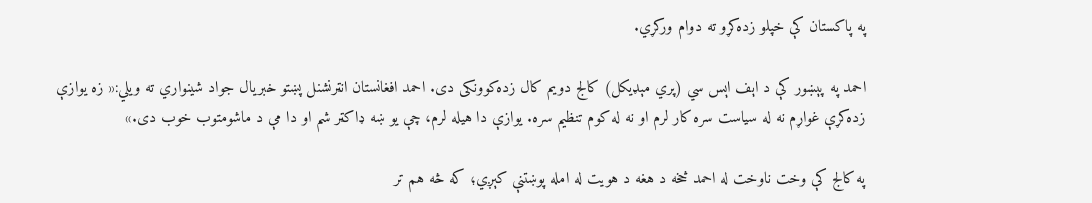په پاکستان کې خپلو زده‌کړو ته دوام ورکړي.

احمد په پېښور کې د اېف اېس سي (پري مېډیکل) کالج دویم کال زده‌کوونکی دی. احمد افغانستان انټرنشنل پښتو خبریال جواد شینواري ته ویلي:« زه یوازې زده‌کړې غواړم نه له سیاست سره کار لرم او نه له کوم تنظیم سره. یوازې دا هیله لرم، چې یو ښه ډاکټر شم او دا مې د ماشومتوب خوب دی.»

په کالج کې وخت ناوخت له احمد څخه د هغه د هویت له امله پوښتنې کېږي؛ که څه هم تر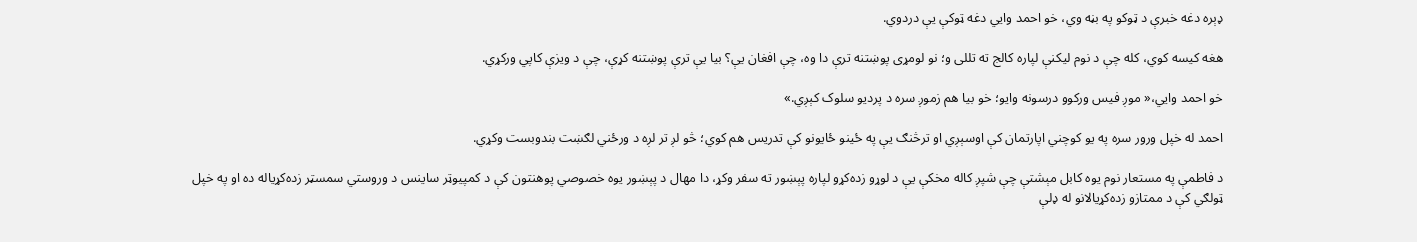ډېره دغه خبرې د ټوکو په بڼه وي، خو احمد وايي دغه ټوکې یې دردوي.

هغه کیسه کوي، کله چې د نوم لیکنې لپاره کالج ته تللی و؛ نو لومړی پوښتنه ترې دا وه، چې افغان یې؟ بیا یې ترې پوښتنه کړې، چې د ویزې کاپي ورکړي.

خو احمد وایي،« موږ فیس ورکوو درسونه وایو؛ خو بیا هم زموږ سره د پردیو سلوک کېږي.»

احمد له خپل ورور سره په یو کوچني اپارتمان کې اوسېږي او ترڅنګ یې په ځینو ځایونو کې تدریس هم کوي؛ څو لږ تر لږه د ورځني لګښت بندوبست وکړي.

د فاطمې په مستعار نوم یوه کابل مېشتې چې شپږ کاله مخکې یې د لوړو زده‌کړو لپاره پېښور ته سفر وکړ، دا مهال د پېښور یوه خصوصي پوهنتون کې د کمپیوټر ساینس د وروستي سمسټر زده‌کړیاله ده او په خپل ټولګي کې د ممتازو زده‌کړیالانو له ډلې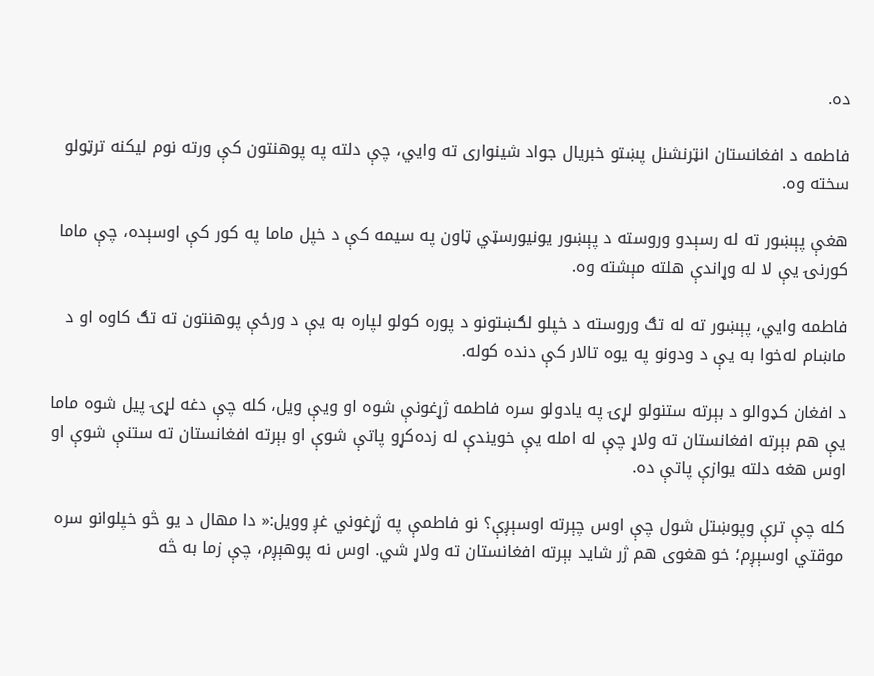ده.

فاطمه د افغانستان انټرنشنل پښتو خبریال جواد شینواری ته وايي، چې دلته په پوهنتون کې ورته نوم لیکنه ترټولو سخته وه.

هغې پېښور ته له رسېدو وروسته د پېښور یونیورسټي ټاون په سیمه کې د خپل ماما په کور کې اوسېده، چې ماما کورنۍ یې لا له وړاندې هلته مېشته وه.

فاطمه وایي، پېښور ته له تګ وروسته د خپلو لګښتونو د پوره کولو لپاره به یې د ورځې پوهنتون ته تګ کاوه او د ماښام له‌خوا به یې د ودونو په یوه تالار کې دنده کوله.

د افغان کډوالو د بېرته ستنولو لړۍ په یادولو سره فاطمه ژړغونې شوه او ویې ویل، کله چې دغه لړۍ پیل شوه ماما یې هم بېرته افغانستان ته ولاړ چې له امله یې خويندې له زده‌کړو پاتې شوې او بېرته افغانستان ته ستنې شوې او اوس هغه دلته یوازې پاتې ده.

کله چې ترې وپوښتل شول چې اوس چېرته اوسېږې؟ نو فاطمې په ژړغوني غږ وویل:« دا مهال د یو څو خپلوانو سره موقتي اوسېږم؛ خو هغوی هم ژر شايد بېرته افغانستان ته ولاړ شي. اوس نه پوهېږم، چې زما به څه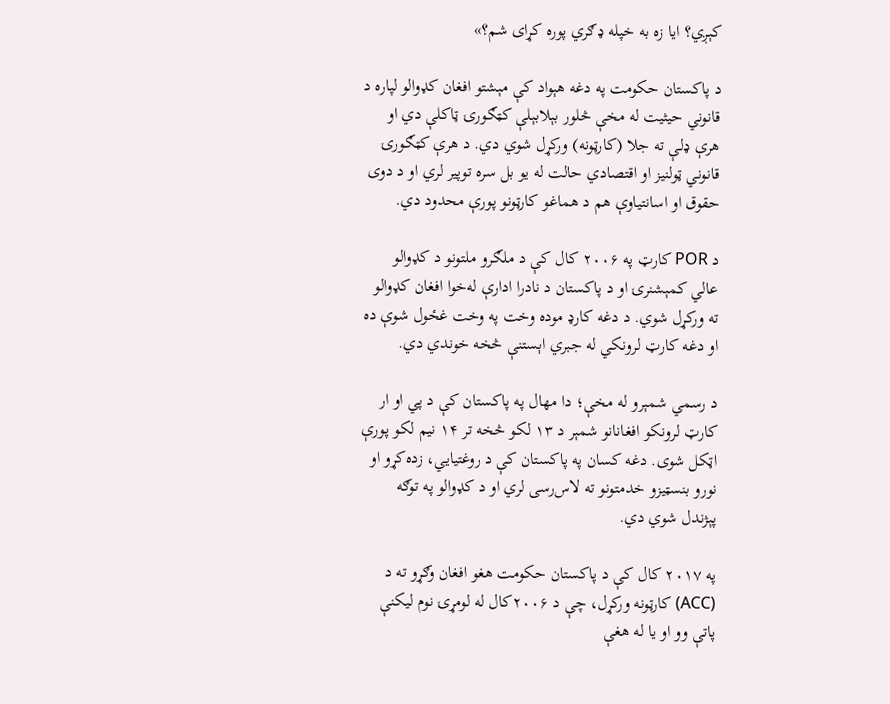کېږي؟ ایا زه به خپله ډګري پوره کړای شم؟»

د پاکستان حکومت په دغه هېواد کې مېشتو افغان کډوالو لپاره د قانوني حیثیت له مخې څلور بېلابېلې کټګورۍ ټاکلې دي او هرې ډلې ته جلا (کارټونه) ورکړل شوي دي. د هرې کټګورۍ قانوني ټولنیز او اقتصادي حالت له یو بل سره توپیر لري او د دوی حقوق او اسانتیاوې هم د هماغو کارټونو پورې محدود دي.

د POR کارټ په ۲۰۰۶ کال کې د ملګرو ملتونو د کډوالو عالي کمېشنرۍ او د پاکستان د نادرا ادارې له‌خوا افغان کډوالو ته ورکړل شوي. د دغه کارډ موده وخت په وخت غځول شوې ده او دغه کارټ لرونکي له جبري اېستنې څخه خوندي دي.

د رسمي شمېرو له مخې؛ دا مهال په پاکستان کې د پي او ار کارټ لرونکو افغانانو شمېر د ۱۳ لکو څخه تر ۱۴ نیم لکو پورې اټکل شوی. دغه کسان په پاکستان کې د روغتیایي، زده‌کړو او نورو بنسټیزو خدمتونو ته لاس‌رسی لري او د کډوالو په توګه پېژندل شوي دي.

په ۲۰۱۷ کال کې د پاکستان حکومت هغو افغان وګړو ته د (ACC) کارټونه ورکړل، چې د ۲۰۰۶کال له لومړۍ نوم لیکنې پاتې وو او یا له هغې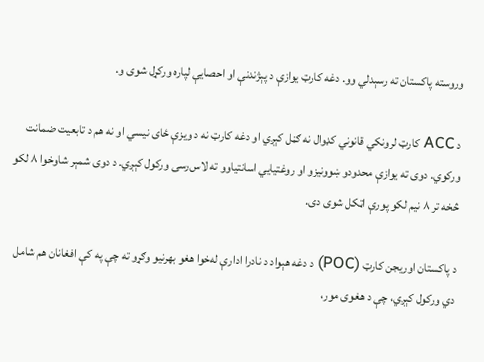وروسته پاکستان ته رسېدلي وو. دغه کارټ یوازې د پېژندنې او احصایې لپاره ورکړل شوی و.

د ACC کارټ لرونکي قانوني کډوال نه ګڼل کېږي او دغه کارټ نه د ویزې ځای نیسي او نه هم د تابعیت ضمانت ورکوي. دوی ته یوازې محدودو ښوونیزو او روغتیایي اسانتیاوو ته لاس‌رسی ورکول کېږي. د دوی شمېر شاوخوا ۸ لکو څخه تر ۸ نیم لکو پورې اټکل شوی دی.

د پاکستان اوریجن کارټ (POC) د دغه هېواد د نادرا ادارې له‌خوا هغو بهرنیو وګړو ته چې په کې افغانان هم شامل دي ورکول کېږي، چې د هغوی مور،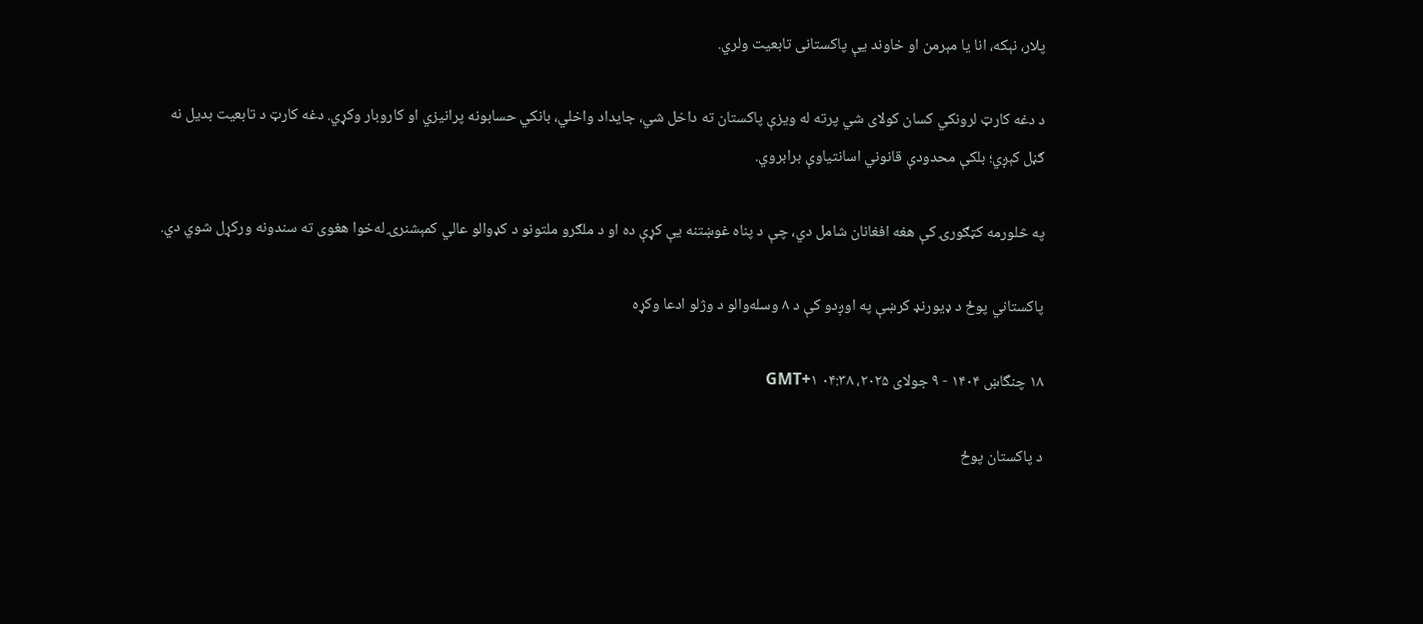پلار، نېکه، انا یا مېرمن او خاوند یې پاکستانی تابعیت ولري.

د دغه کارټ لرونکي کسان کولای شي پرته له ویزې پاکستان ته داخل شي، جایداد واخلي، بانکي حسابونه پرانیزي او کاروبار وکړي. دغه کارټ د تابعیت بدیل نه ګڼل کېږي؛ بلکې محدودې قانوني اسانتیاوې برابروي.

په څلورمه کټګورۍ کې هغه افغانان شامل دي، چې د پناه غوښتنه یې کړې ده او د ملګرو ملتونو د کډوالو عالي کمېشنرۍ له‌خوا هغوی ته سندونه ورکړل شوي دي.

پاکستاني پوځ د ډیورنډ کرښې په اوږدو کې د ۸ وسله‌والو د وژلو ادعا وکړه

۱۸ چنگاښ ۱۴۰۴ - ۹ جولای ۲۰۲۵، ۰۴:۳۸ GMT+۱

د پاکستان پوځ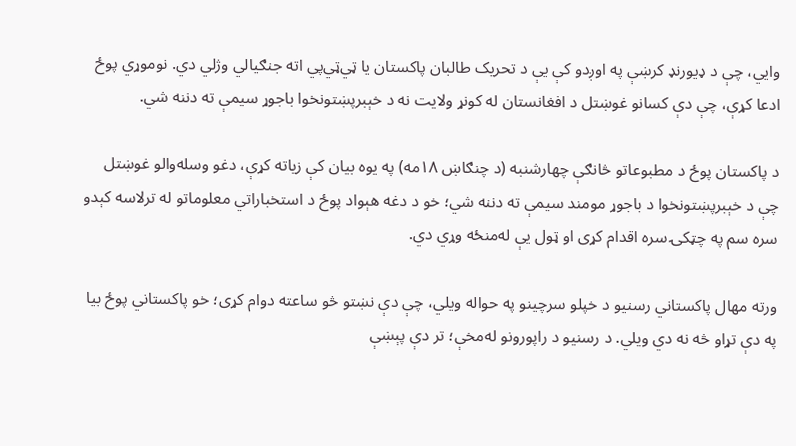وايي، چې د ډیورنډ کرښې په اوږدو کې یې د تحریک طالبان پاکستان یا ټي‌ټي‌پي اته جنګیالي وژلي دي. نوموړي پوځ ادعا کړې، چې دې کسانو غوښتل د افغانستان له کونړ ولایت نه د خېبرپښتونخوا باجوړ سیمې ته دننه شي.

د پاکستان پوځ د مطبوعاتو څانګې چهارشنبه (د چنګاښ ۱۸مه) په یوه بیان کې زیاته کړې، دغو وسله‌والو غوښتل چې د خېبرپښتونخوا د باجوړ مومند سیمې ته دننه شي؛ خو د دغه هېواد پوځ د استخباراتي معلوماتو له ترلاسه ‌کېدو سره سم په چټکۍ سره اقدام کړی او ټول یې له‌منځه وړي دي.

ورته مهال پاکستاني رسنیو د خپلو سرچینو په حواله ویلي، چې دې نښتو څو ساعته دوام کړی؛ خو پاکستاني پوځ بیا په دې تړاو څه نه دي ویلي. د رسنیو د راپورونو له‌مخې؛ تر دې پېښې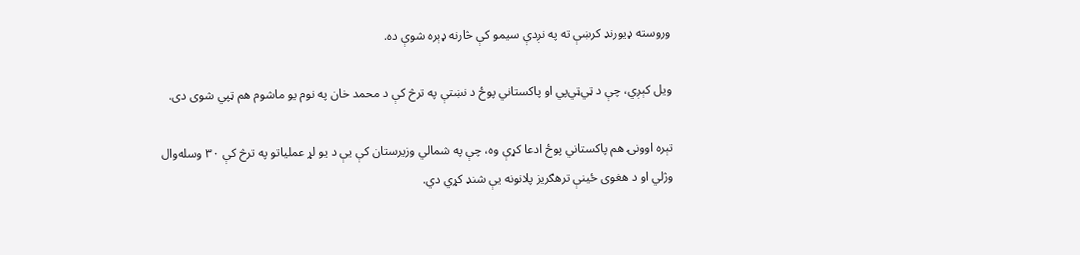وروسته ډیورنډ کرښې ته په نږدې سیمو کې څارنه ډېره شوې ده.

ویل کېږي، چې د ټي‌‌ټي‌پي او پاکستاني پوځ د نښتې په ترڅ کې د محمد خان په نوم یو ماشوم هم ټپي شوی دی.

تېره اوونۍ هم پاکستاني پوځ ادعا کړې وه، چې په شمالي وزیرستان کې یې د یو لړ عملیاتو په ترڅ کې ۳۰ وسله‌وال وژلي او د هغوی ځینې ترهګریز پلانونه یې شنډ کړي دي.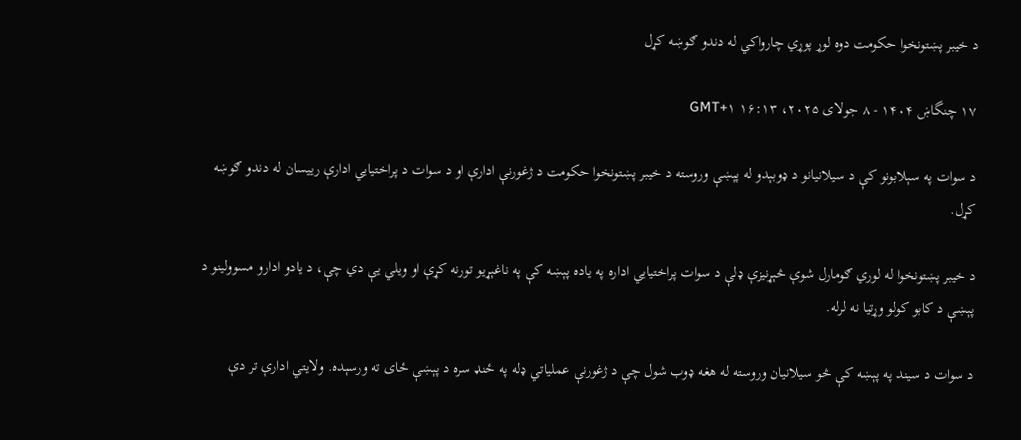د خیبر پښتونخوا حکومت دوه لوړ پوړي چارواکي له دندو ګوښه کړل

۱۷ چنگاښ ۱۴۰۴ - ۸ جولای ۲۰۲۵، ۱۶:۱۳ GMT+۱

د سوات په سېلابونو کې د سیلانیانو د ډوبېدو له پېښې وروسته د خیبر پښتونخوا حکومت د ژغورنې ادارې او د سوات د پراختیايي ادارې ريیسان له دندو ګوښه کړل.

د خیبر پښتونخوا له لوري ګومارل شوې څېړنیزې ډلې د سوات پراختیايي اداره په یاده پېښه کې په ناغېړیو تورنه کړې او ویلي یې دي چې، د یادو ادارو مسوولینو د پېښې د کابو کولو وړتیا نه لرله.

د سوات د سیند په پېښه کې څو سیلانیان وروسته له هغه ډوب شول چې د ژغورنې عملیاتي ډله په ځنډ سره د پېښې ځای ته ورسېده. ولایتي ادارې تر دې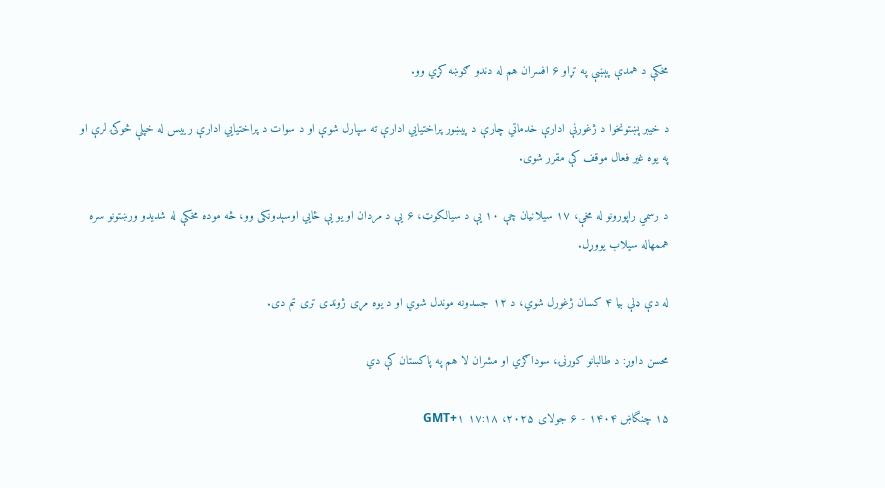مخکې د همدې پېښې په تړاو ۶ افسران هم له دندو ګوښه کړي وو.

د خیبر پښتونخوا د ژغورنې ادارې خدماتي چارې د پیښور پراختیایي ادارې ته سپارل شوې او د سوات د پراختیایي ادارې رییس له خپلې څوکۍ لرې او په یوه غیر فعال موقف کې مقرر شوی.

د رسمي راپورونو له مخې، ۱۷ سیلانیان چې ۱۰ یې د سیالکوټ، ۶ یې د مردان او یو یې ځايي اوسېدونکی وو، څه موده مخکې له شدیدو ورښتونو سره هممهاله سیلاب یووړل.

له دې ډلې بیا ۴ کسان ژغورل شوي، د ۱۲ جسدونه موندل شوي او د یوه مړی ژوندی تری تم دی.

محسن داوړ: د طالبانو کورنۍ، سوداګري او مشران لا هم په پاکستان کې دي

۱۵ چنگاښ ۱۴۰۴ - ۶ جولای ۲۰۲۵، ۱۷:۱۸ GMT+۱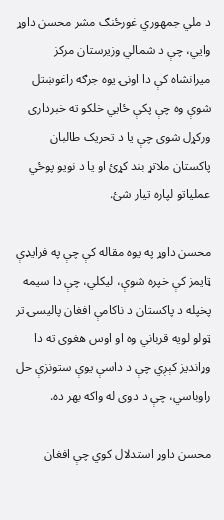د ملي جمهوري غورځنګ مشر محسن داوړ وايي، چې د شمالي وزیرستان مرکز میرانشاه کې دا اونۍ یوه جرګه راغوښتل شوې وه چې پکې ځایي خلکو ته خبرداری ورکړل شوی چې یا د تحریک طالبان پاکستان ملاتړ بند کړئ او یا د نویو پوځي عملیاتو لپاره تیار شئ.

محسن داوړ په یوه مقاله کې چې په فرایډې ټایمز کې خپره شوې، لیکلي، چې دا سیمه پخپله د پاکستان د ناکامې افغان پالیسۍ تر ټولو لویه قرباني وه او اوس هغوی ته دا وړاندیز کېږي چې د داسې یوې ستونزې حل راوباسي، چې د دوی له واکه بهر ده.

محسن داوړ استدلال کوي چې افغان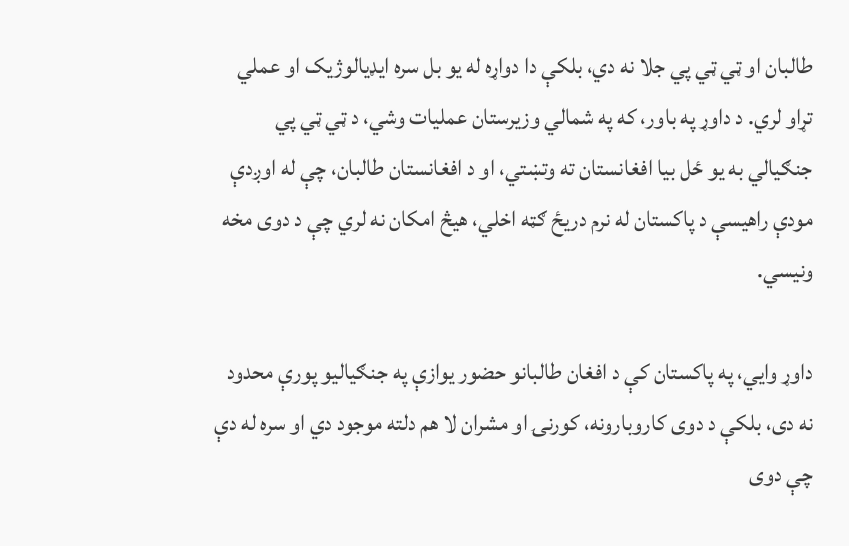طالبان او ټي ټي پي جلا نه دي، بلکې دا دواړه له یو بل سره ایډیالوژیک او عملي تړاو لري. د داوړ په باور، که په شمالي وزیرستان عملیات وشي، د ټي ټي پي جنګیالي به یو ځل بیا افغانستان ته وتښتي، او د افغانستان طالبان، چې له اوږدې مودې راهیسې د پاکستان له نرم دریځ ګټه اخلي، هیڅ امکان نه لري چې د دوی مخه ونیسي.

داوړ وايي، په پاکستان کې د افغان طالبانو حضور یوازې په جنګیالیو پورې محدود نه دی، بلکې د دوی کاروبارونه، کورنۍ او مشران لا هم دلته موجود دي او سره له دې چې دوی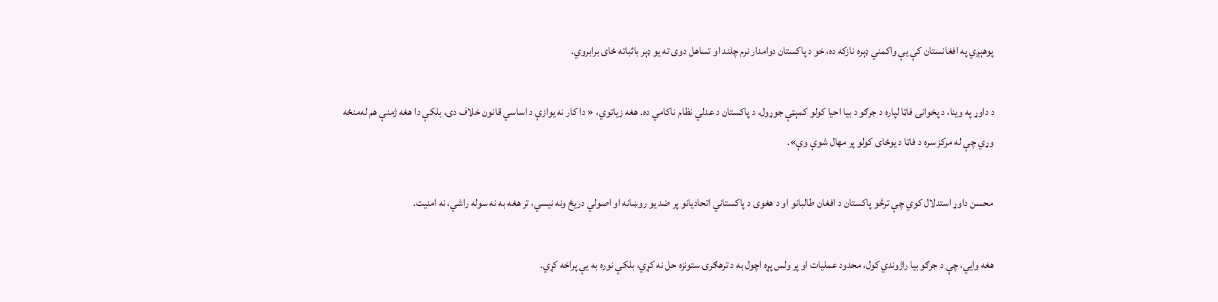پوهېږي په افغانستان کې یې واکمني ډېره نازکه ده، خو د پاکستان دوامدار نرم چلند او تساهل دوی ته یو ډېر باثباته ځای برابروي.

د داوړ په وینا، د پخوانۍ فاټا لپاره د جرګو د بیا احیا کولو کمېټې جوړول، د پاکستان د عدلي نظام ناکامي ده. هغه زیاتوي، « دا کار نه یوازې د اساسي قانون خلاف دی، بلکې دا هغه ژمنې هم له‌منځه وړي چې له مرکز سره د فاټا د یوځای کولو پر مهال شوې وې».

محسن داوړ استدلال کوي چې ترڅو پاکستان د افغان طالبانو او د هغوی د پاکستاني اتحادیانو پر ضد یو روښانه او اصولي دریځ ونه نیسي، تر هغه به نه سوله راشي، نه امنیت.

هغه وايي، چې د جرګو بیا راژوندي کول، محدود عملیات او پر ولس پړه اچول به د ترهګرۍ ستونزه حل نه کړي، بلکې نوره به یې پراخه کړي.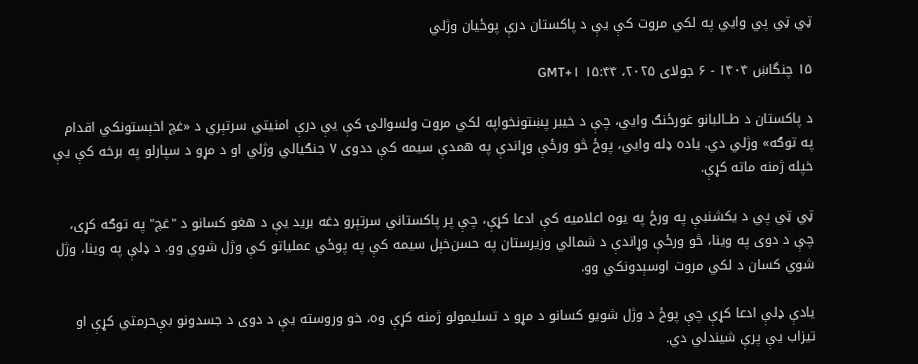ټي ټي پي وايي په لکي مروت کې یې د پاکستان درې پوځیان وژلي

۱۵ چنگاښ ۱۴۰۴ - ۶ جولای ۲۰۲۵، ۱۵:۴۴ GMT+۱

د پاکستان د طــالبانو غورځنګ وايي، چې د خیبر پښتونخواپه لکي مروت ولسوالۍ کې یې درې امنیتي سرتېري د «غچ اخېستونکي اقدام په توګه» وژلي دي. یاده ډله وايي، پوځ څو ورځې وړاندې په همدې سیمه کې ددوی ۷ جنګیالي وژلي او د مړو د سپارلو په برخه کې یې خپله ژمنه ماته کړې.

ټي ټي پي د یکشنبې په ورځ په یوه اعلامیه کې ادعا کړې، چې پر پاکستاني سرتېرو دغه برید یې د هغو کسانو د "غچ" په توګه کړی، چې د دوی په وینا، څو ورځې وړاندې د شمالي وزیرستان په حسن‌خېل سیمه کې په پوځي عملیاتو کې وژل شوي وو. د ډلې په وینا، وژل شوي کسان د لکي مروت اوسېدونکي وو.

یادې ډلې ادعا کړې چې پوځ د وژل شویو کسانو د مړو د تسلیمولو ژمنه کړې وه، خو وروسته یې د دوی د جسدونو بې‌حرمتي کړې او تیزاب یې پرې شیندلي دي.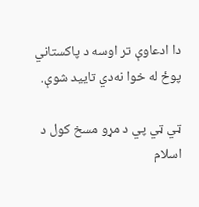دا ادعاوې تر اوسه د پاکستاني پوځ له خوا نه‌دي تایید شوې.

ټي ټي پي د مړو مسخ کول د اسلام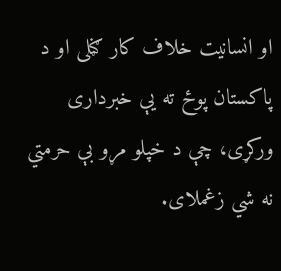او انسانیت خلاف کار ګڼلی او د پاکستان پوځ ته یې خبرداری ورکړی، چې د خپلو مړو بې حرمتي نه شي زغملای.